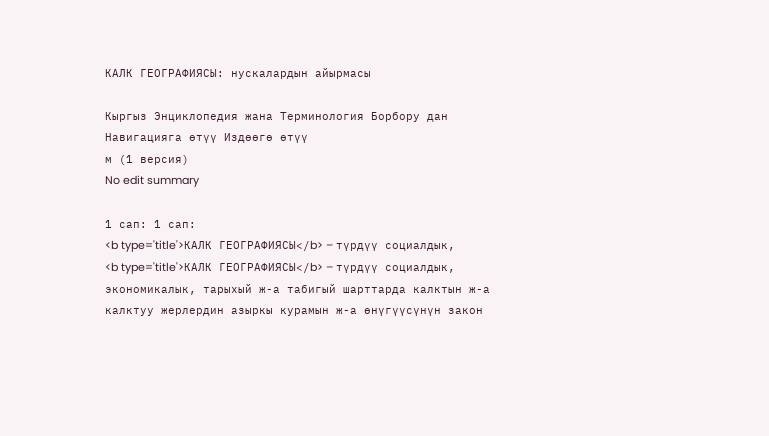КАЛК ГЕОГРАФИЯСЫ: нускалардын айырмасы

Кыргыз Энциклопедия жана Терминология Борбору дан
Навигацияга өтүү Издөөгө өтүү
м (1 версия)
No edit summary

1 сап: 1 сап:
<b type='title'>КАЛК ГЕОГРАФИЯСЫ</b> – түрдүү социалдык,
<b type='title'>КАЛК ГЕОГРАФИЯСЫ</b> – түрдүү социалдык, экономикалык, тарыхый ж-а табигый шарттарда калктын ж-а калктуу жерлердин азыркы курамын ж-а өнүгүүсүнүн закон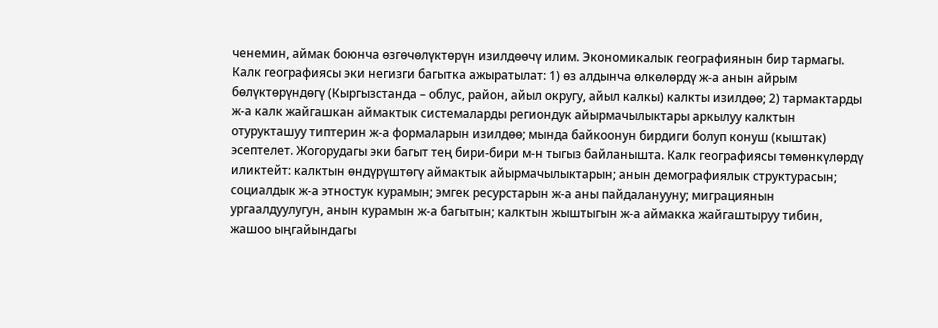ченемин, аймак боюнча өзгөчөлүктөрүн изилдөөчү илим. Экономикалык географиянын бир тармагы. Калк географиясы эки негизги багытка ажыратылат: 1) өз алдынча өлкөлөрдү ж-а анын айрым бөлүктөрүндөгү (Кыргызстанда – облус, район, айыл округу, айыл калкы) калкты изилдөө; 2) тармактарды ж-а калк жайгашкан аймактык системаларды региондук айырмачылыктары аркылуу калктын отурукташуу типтерин ж-а формаларын изилдөө; мында байкоонун бирдиги болуп конуш (кыштак) эсептелет. Жогорудагы эки багыт тең бири-бири м-н тыгыз байланышта. Калк географиясы төмөнкүлөрдү иликтейт: калктын өндүрүштөгү аймактык айырмачылыктарын; анын демографиялык структурасын; социалдык ж-а этностук курамын; эмгек ресурстарын ж-а аны пайдаланууну; миграциянын ургаалдуулугун, анын курамын ж-а багытын; калктын жыштыгын ж-а аймакка жайгаштыруу тибин, жашоо ыңгайындагы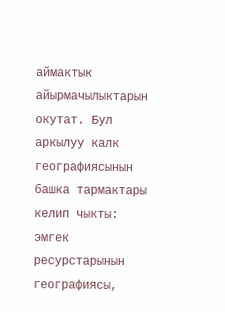аймактык айырмачылыктарын окутат. Бул аркылуу калк географиясынын башка тармактары келип чыкты: эмгек ресурстарынын географиясы,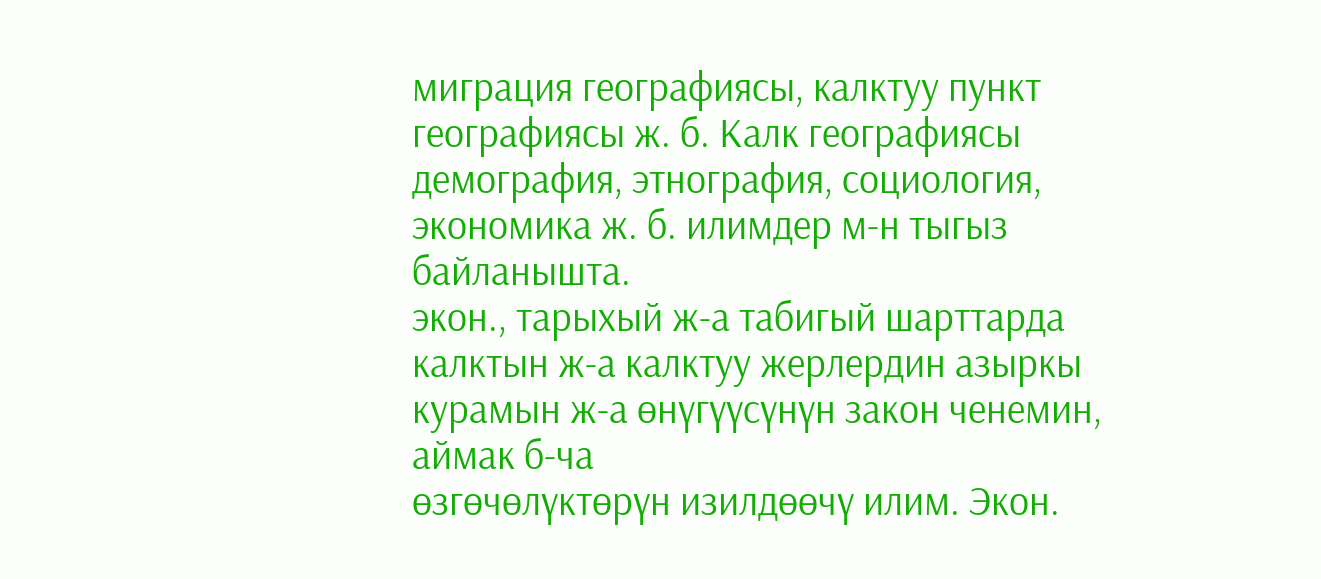миграция географиясы, калктуу пункт географиясы ж. б. Калк географиясы демография, этнография, социология, экономика ж. б. илимдер м-н тыгыз байланышта.
экон., тарыхый ж-а табигый шарттарда калктын ж-а калктуу жерлердин азыркы курамын ж-а өнүгүүсүнүн закон ченемин, аймак б-ча
өзгөчөлүктөрүн изилдөөчү илим. Экон.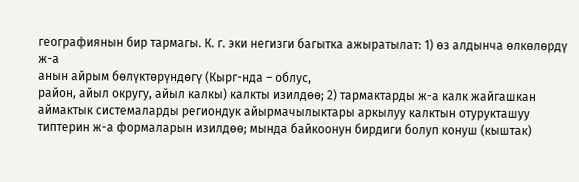географиянын бир тармагы. К. г. эки негизги багытка ажыратылат: 1) өз алдынча өлкөлөрдү ж-а
анын айрым бөлүктөрүндөгү (Кырг-нда – облус,
район, айыл округу, айыл калкы) калкты изилдөө; 2) тармактарды ж-а калк жайгашкан аймактык системаларды региондук айырмачылыктары аркылуу калктын отурукташуу типтерин ж-а формаларын изилдөө; мында байкоонун бирдиги болуп конуш (кыштак)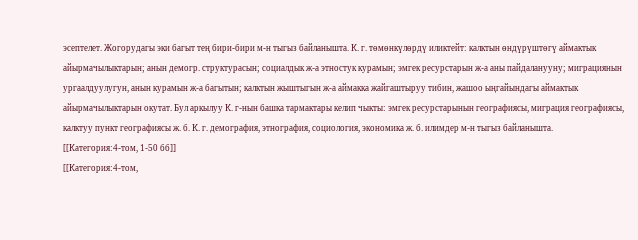эсептелет. Жогорудагы эки багыт тең бири-бири м-н тыгыз байланышта. К. г. төмөнкүлөрдү иликтейт: калктын өндүрүштөгү аймактык айырмачылыктарын; анын демогр. структурасын; социалдык ж-а этностук курамын; эмгек ресурстарын ж-а аны пайдаланууну; миграциянын ургаалдуулугун, анын курамын ж-а багытын; калктын жыштыгын ж-а аймакка жайгаштыруу тибин, жашоо ыңгайындагы аймактык айырмачылыктарын окутат. Бул аркылуу К. г-нын башка тармактары келип чыкты: эмгек ресурстарынын географиясы, миграция географиясы, калктуу пункт географиясы ж. б. К. г. демография, этнография, социология, экономика ж. б. илимдер м-н тыгыз байланышта.
[[Категория:4-том, 1-50 бб]]
[[Категория:4-том,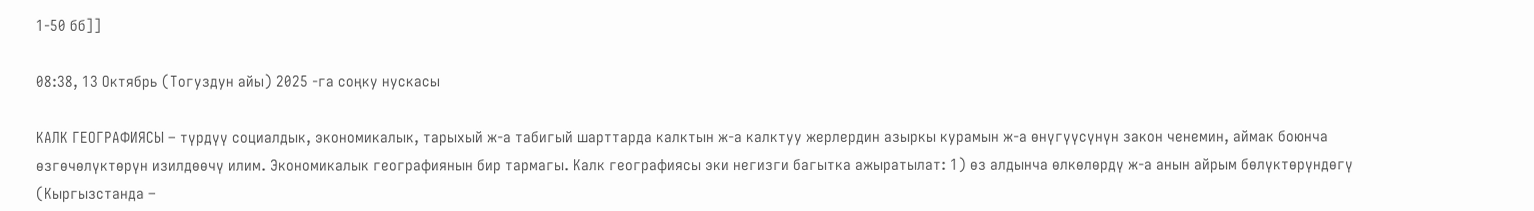1-50 бб]]

08:38, 13 Октябрь (Тогуздун айы) 2025 -га соңку нускасы

КАЛК ГЕОГРАФИЯСЫ – түрдүү социалдык, экономикалык, тарыхый ж-а табигый шарттарда калктын ж-а калктуу жерлердин азыркы курамын ж-а өнүгүүсүнүн закон ченемин, аймак боюнча өзгөчөлүктөрүн изилдөөчү илим. Экономикалык географиянын бир тармагы. Калк географиясы эки негизги багытка ажыратылат: 1) өз алдынча өлкөлөрдү ж-а анын айрым бөлүктөрүндөгү (Кыргызстанда –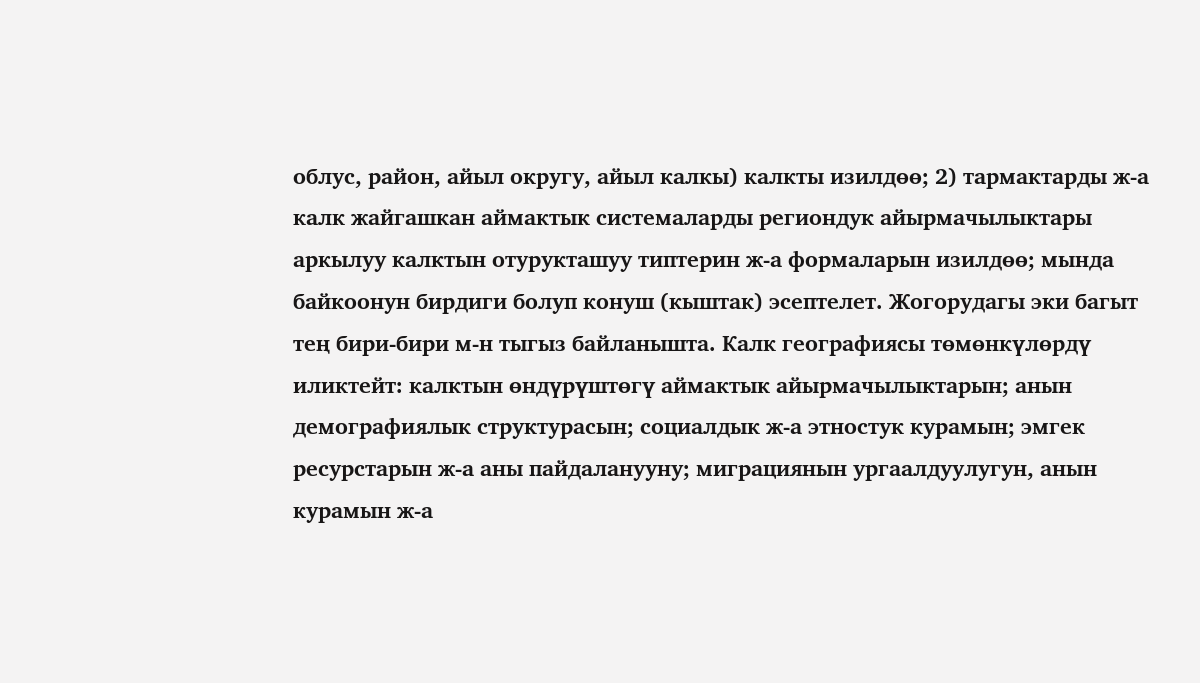облус, район, айыл округу, айыл калкы) калкты изилдөө; 2) тармактарды ж-а калк жайгашкан аймактык системаларды региондук айырмачылыктары аркылуу калктын отурукташуу типтерин ж-а формаларын изилдөө; мында байкоонун бирдиги болуп конуш (кыштак) эсептелет. Жогорудагы эки багыт тең бири-бири м-н тыгыз байланышта. Калк географиясы төмөнкүлөрдү иликтейт: калктын өндүрүштөгү аймактык айырмачылыктарын; анын демографиялык структурасын; социалдык ж-а этностук курамын; эмгек ресурстарын ж-а аны пайдаланууну; миграциянын ургаалдуулугун, анын курамын ж-а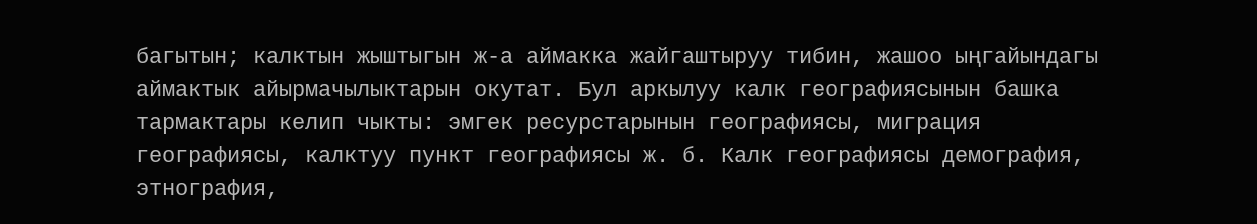багытын; калктын жыштыгын ж-а аймакка жайгаштыруу тибин, жашоо ыңгайындагы аймактык айырмачылыктарын окутат. Бул аркылуу калк географиясынын башка тармактары келип чыкты: эмгек ресурстарынын географиясы, миграция географиясы, калктуу пункт географиясы ж. б. Калк географиясы демография, этнография,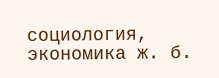социология, экономика ж. б.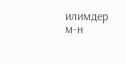илимдер м-н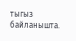тыгыз байланышта.